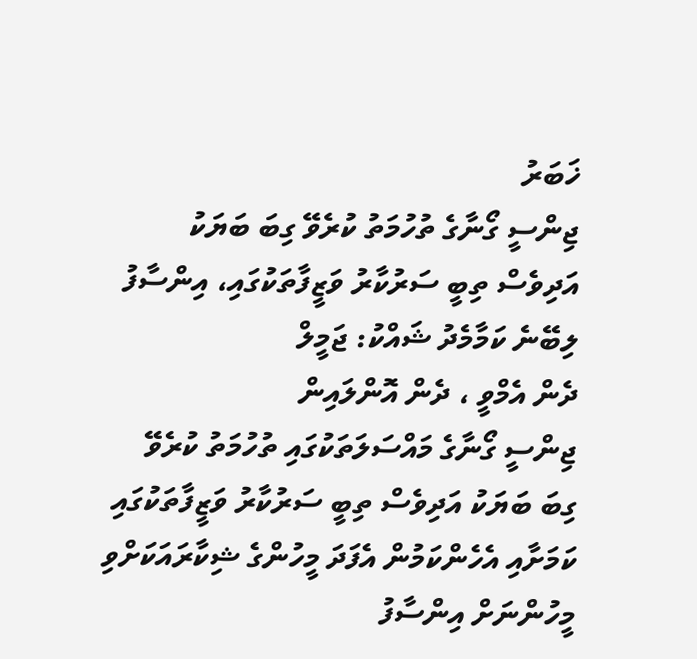ޚަބަރު
ޖިންސީ ގޯނާގެ ތުހުމަތު ކުރެވޭ ގިބަ ބަޔަކު އަދިވެސް ތިބީ ސަރުކާރު ވަޒީފާތަކުގައި، އިންސާފު ލިބޭނެ ކަމާމެދު ޝައްކު: ޖަމީލް
ދެން އެމްވީ ، ދެން އޮންލައިން
ޖިންސީ ގޯނާގެ މައްސަލަތަކުގައި ތުހުމަތު ކުރެވޭ ގިބަ ބަޔަކު އަދިވެސް ތިބީ ސަރުކާރު ވަޒީފާތަކުގައި ކަމަށާއި އެހެންކަމުން އެފަދަ މީހުންގެ ޝިކާރައަކަށްވި މީހުންނަށް އިންސާފު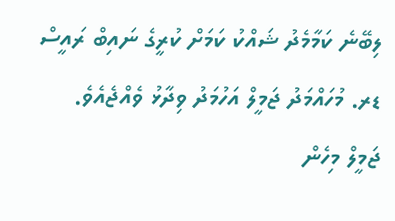ލިބޭނެ ކަމާމެދު ޝައްކު ކަމަށް ކުރީގެ ނައިބް ރައީސް ޑރ. މުހައްމަދު ޖަމީލް އަހުމަދު ވިދާޅު ވެއްޖެއެވެ.
ޖަމީލް މިހެން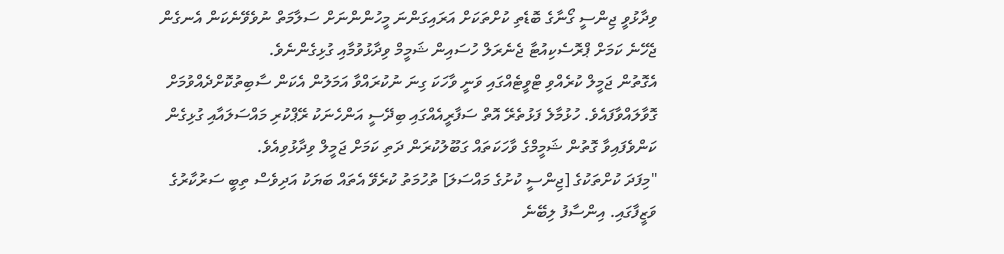ވިދާޅުވީ ޖިންސީ ގޯނާގެ ބޮޑެތި ކުށްތަކަށް އަރައިގަންނަ މީހުންންނަށް ސަލާމަތް ނުވެވޭނެކަން އެނގެން ޖެހޭނެ ކަމަށް ޕްރޮސެކިއުޓާ ޖެނެރަލް ހުސައިން ޝަމީމް ވިދާޅުވުމާއި ގުޅިގެންނެވެ.
އެގޮތުން ޖަމީލް ކުރެއްވި ޓްވީޓެއްގައި ވަނީ ވާހަކަ ގިނަ ނުކުރައްވާ އަމަލުން އެކަން ސާބިތުކޮށްދެއްވުމަށް ގޮވާލައްވާފައެވެ. ހުޅުމާލެ ފަޅުތެރޭ އޮތް ސަފާރީއެއްގައި ބިދޭސީ އަންހެނަކު ރޭޕްކުރި މައްސަލައާއި ގުޅިގެން ކަންވެފައިވާ ގޮތުން ޝަމީމްގެ ވާހަކަތައް ގަބޫލުކުރަން ދަތި ކަމަށް ޖަމީލް ވިދާޅުވިއެވެ.
"މިފަދަ ކުށްތަކުގެ [ޖިންސީ ކުށުގެ މައްސަލަ] ތުހުމަތު ކުރެވޭ އެތައް ބަޔަކު އަދިވެސް ތިބީ ސަރުކާރުގެ ވަޒީފާގައި. އިންސާފު ލިބޭނެ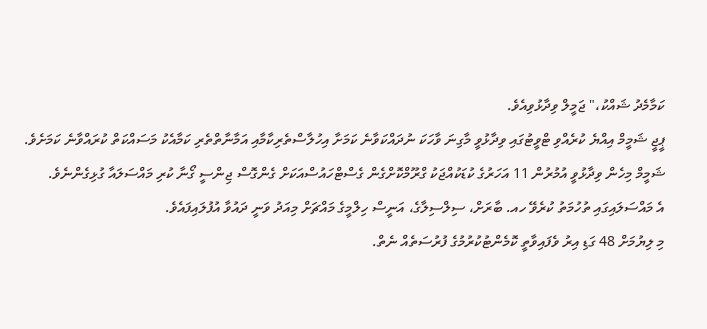ކަމާމެދު ޝައްކު،" ޖަމީލް ވިދާޅުވިއެވެ.
ޕީޖީ ޝަމީމް އިއްޔެ ކުރެއްވި ޓްވީޓުގައި ވިދާޅުވީ މާގިނަ ވާހަކަ ނުދައްކަވާނެ ކަމަށާ އިހުލާސްތެރިކާމާއި އަމާނާތްތެރި ކަމާއެކު މަސައްކަތް ކުރައްވާނެ ކަމަށެވެ.
ޝަމީމް މިހެން ވިދާޅުވީ އުމުރުން 11 އަހަރުގެ ކުޑަކުއްޖަކު ގްރޫމްކޮށްގެން ގެސްޓްހައުސްއަކަށް ގެންގޮސް ޖިންސީ ގޯނާ ކުރި މައްސަލައާ ގުޅިގެންނެވެ.
އެ މައްސަލައިގައި ތުހުމަތު ކުރެވޭ ހއ. ބާރަށް، ސިލްސިލާގެ، އަނީސް ހިލްމީގެ މައްޗަށް މިއަދު ވަނީ ދައުވާ އުފުލައިފައެވެ.
މި ލިޔުމަށް 48 ގަޑި އިރު ވެފައިވާތީ ކޮމެންޓުކުރުމުގެ ފުރުސަތެއް ނެތް.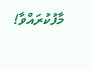މާފުކުރައްވާ!